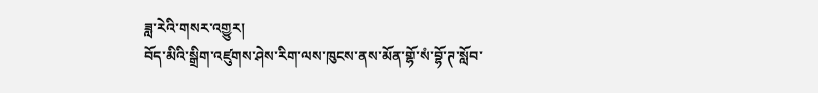ཟླ་རེའི་གསར་འགྱུར།
བོད་མིའི་སྒྲིག་འཛུགས་ཤེས་རིག་ལས་ཁུངས་ནས་མོན་གྷོ་སཾ་བྷོ་ཊ་སློབ་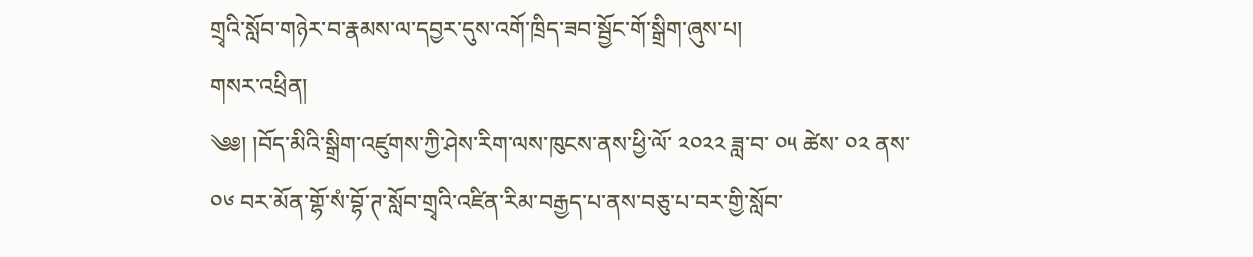གྲྭའི་སློབ་གཉེར་བ་རྣམས་ལ་དབྱར་དུས་འགོ་ཁྲིད་ཟབ་སྦྱོང་གོ་སྒྲིག་ཞུས་པ།
གསར་འཕྲིན།
༄༅། །བོད་མིའི་སྒྲིག་འཛུགས་ཀྱི་ཤེས་རིག་ལས་ཁུངས་ནས་ཕྱི་ལོ་ ༢༠༢༢ ཟླ་བ་ ༠༥ ཚེས་ ༠༢ ནས་ ༠༦ བར་མོན་གྷོ་སཾ་བྷོ་ཊ་སློབ་གྲྭའི་འཛིན་རིམ་བརྒྱད་པ་ནས་བཅུ་པ་བར་གྱི་སློབ་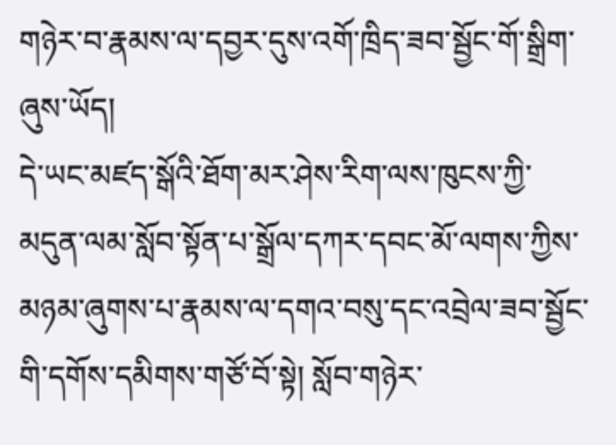གཉེར་བ་རྣམས་ལ་དབྱར་དུས་འགོ་ཁྲིད་ཟབ་སྦྱོང་གོ་སྒྲིག་ཞུས་ཡོད།
དེ་ཡང་མཛད་སྒོའི་ཐོག་མར་ཤེས་རིག་ལས་ཁུངས་ཀྱི་མདུན་ལམ་སློབ་སྟོན་པ་སྒྲོལ་དཀར་དབང་མོ་ལགས་ཀྱིས་མཉམ་ཞུགས་པ་རྣམས་ལ་དགའ་བསུ་དང་འབྲེལ་ཟབ་སྦྱོང་གི་དགོས་དམིགས་གཙོ་བོ་སྟེ། སློབ་གཉེར་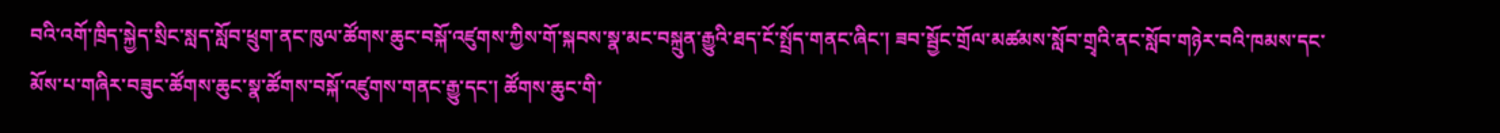བའི་འགོ་ཁྲིད་སྐྱེད་སྲིང་སླད་སློབ་ཕྲུག་ནང་ཁུལ་ཚོགས་ཆུང་བསྐོ་འཛུགས་ཀྱིས་གོ་སྐབས་སྣ་མང་བསྐྲུན་རྒྱུའི་ཐད་ངོ་སྤྲོད་གནང་ཞིང་། ཟབ་སྦྱོང་གྲོལ་མཚམས་སློབ་གྲྭའི་ནང་སློབ་གཉེར་བའི་ཁམས་དང་མོས་པ་གཞིར་བཟུང་ཚོགས་ཆུང་སྣ་ཚོགས་བསྐོ་འཛུགས་གནང་རྒྱུ་དང་། ཚོགས་ཆུང་གི་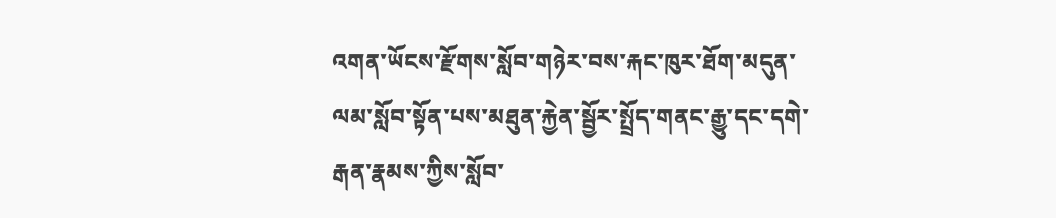འགན་ཡོངས་རྫོགས་སློབ་གཉེར་བས་རྐང་ཁུར་ཐོག་མདུན་ལམ་སློབ་སྟོན་པས་མཐུན་རྐྱེན་སྦྱོར་སྤྲོད་གནང་རྒྱུ་དང་དགེ་རྒན་རྣམས་ཀྱིས་སློབ་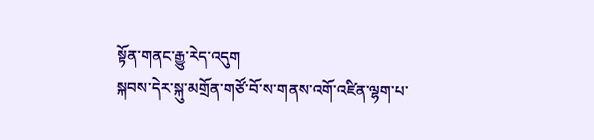སྟོན་གནང་རྒྱུ་རེད་འདུག
སྐབས་དེར་སྐུ་མགྲོན་གཙོ་བོ་ས་གནས་འགོ་འཛིན་ལྷག་པ་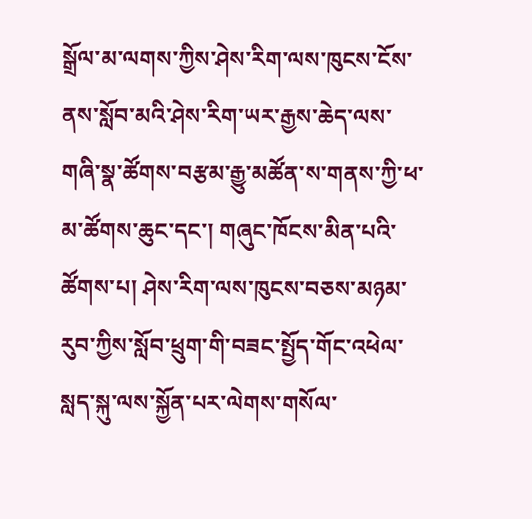སྒྲོལ་མ་ལགས་ཀྱིས་ཤེས་རིག་ལས་ཁུངས་ངོས་ནས་སློབ་མའི་ཤེས་རིག་ཡར་རྒྱས་ཆེད་ལས་གཞི་སྣ་ཚོགས་བརྩམ་རྒྱུ་མཚོན་ས་གནས་ཀྱི་ཕ་མ་ཚོགས་ཆུང་དང་། གཞུང་ཁོངས་མིན་པའི་ཚོགས་པ། ཤེས་རིག་ལས་ཁུངས་བཅས་མཉམ་རུབ་ཀྱིས་སློབ་ཕྲུག་གི་བཟང་སྤྱོད་གོང་འཕེལ་སླད་སྐུ་ལས་སྐྱོན་པར་ལེགས་གསོལ་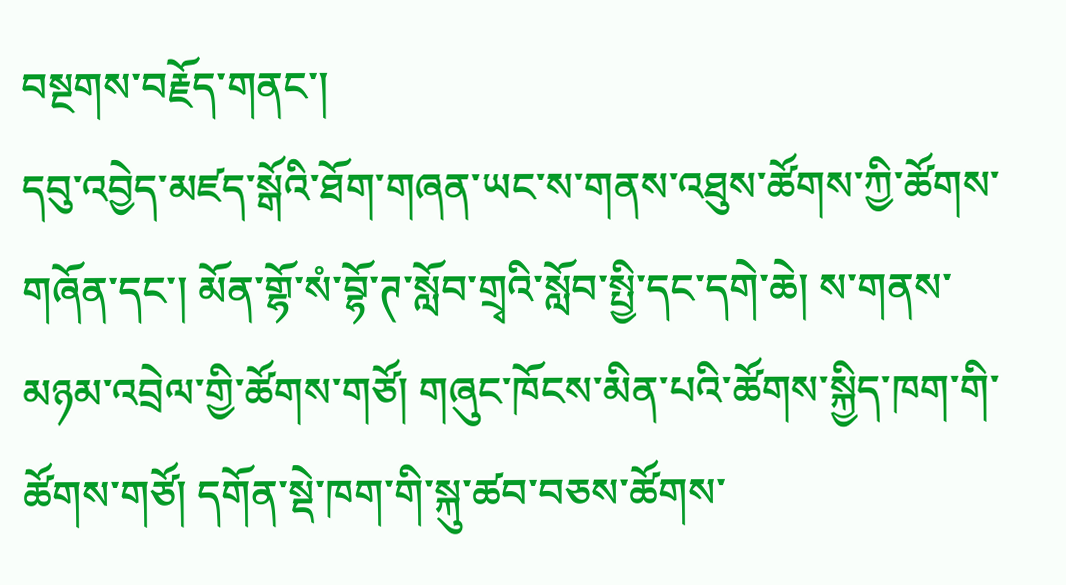བསྔགས་བརྗོད་གནང་།
དབུ་འབྱེད་མཛད་སྒོའི་ཐོག་གཞན་ཡང་ས་གནས་འཐུས་ཚོགས་ཀྱི་ཚོགས་གཞོན་དང་། མོན་གྷོ་སཾ་བྷོ་ཊ་སློབ་གྲྭའི་སློབ་སྤྱི་དང་དགེ་ཆེ། ས་གནས་མཉམ་འབྲེལ་གྱི་ཚོགས་གཙོ། གཞུང་ཁོངས་མིན་པའི་ཚོགས་སྐྱིད་ཁག་གི་ཚོགས་གཙོ། དགོན་སྡེ་ཁག་གི་སྐུ་ཚབ་བཅས་ཚོགས་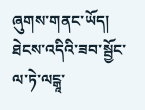ཞུགས་གནང་ཡོད།
ཐེངས་འདིའི་ཟབ་སྦྱོང་ལ་ཏེ་ལངྒཱ་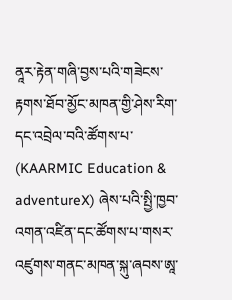ནཱར་རྟེན་གཞི་བྱས་པའི་གཟེངས་རྟགས་ཐོབ་མྱོང་མཁན་གྱི་ཤེས་རིག་དང་འབྲེལ་བའི་ཚོགས་པ་ (KAARMIC Education & adventureX) ཞེས་པའི་སྤྱི་ཁྱབ་འགན་འཛིན་དང་ཚོགས་པ་གསར་འཛུགས་གནང་མཁན་སྐུ་ཞབས་ཨཱ་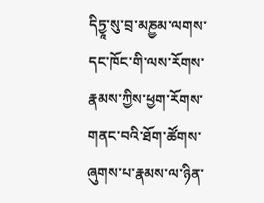དིཏྱཱ་སུ་བྲ་མཎྱམ་ལགས་དང་ཁོང་གི་ལས་རོགས་རྣམས་ཀྱིས་ཕྱག་རོགས་གནང་བའི་ཐོག་ཚོགས་ཞུགས་པ་རྣམས་ལ་ཉིན་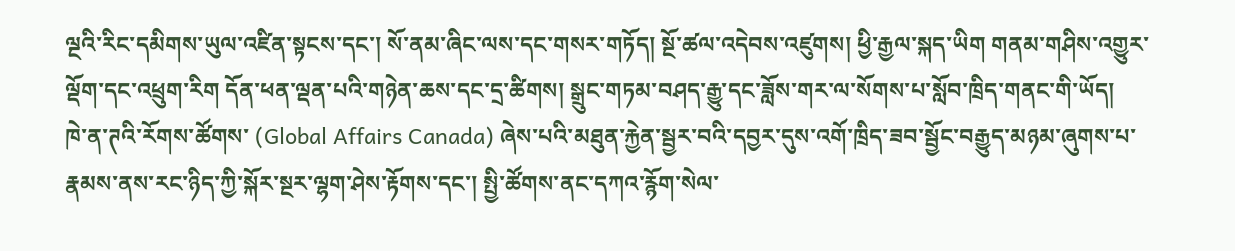ལྔའི་རིང་དམིགས་ཡུལ་འཛིན་སྟངས་དང་། སོ་ནམ་ཞིང་ལས་དང་གསར་གཏོད། སྔོ་ཚལ་འདེབས་འཛུགས། ཕྱི་རྒྱལ་སྐད་ཡིག གནམ་གཤིས་འགྱུར་ལྡོག་དང་འཕྲུག་རིག དོན་ཕན་ལྡན་པའི་གཉེན་ཆས་དང་དྲ་ཚིགས། སྒྲུང་གཏམ་བཤད་རྒྱུ་དང་ཟློས་གར་ལ་སོགས་པ་སློབ་ཁྲིད་གནང་གི་ཡོད།
ཁེ་ན་ཊའི་རོགས་ཚོགས་ (Global Affairs Canada) ཞེས་པའི་མཐུན་རྐྱེན་སྦྱར་བའི་དབྱར་དུས་འགོ་ཁྲིད་ཟབ་སྦྱོང་བརྒྱུད་མཉམ་ཞུགས་པ་རྣམས་ནས་རང་ཉིད་ཀྱི་སྐོར་སྔར་ལྷག་ཤེས་རྟོགས་དང་། སྤྱི་ཚོགས་ནང་དཀའ་རྙོག་སེལ་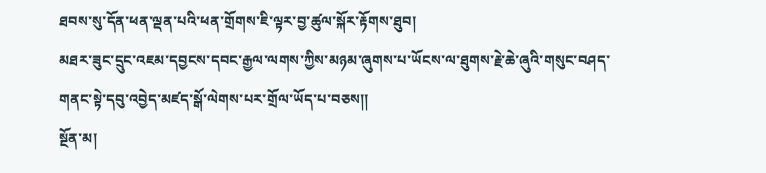ཐབས་སུ་དོན་ཕན་ལྡན་པའི་ཕན་གྲོགས་ཇི་ལྟར་བྱ་ཚུལ་སྐོར་རྟོགས་ཐུབ།
མཐར་ཟུང་དྲུང་འཇམ་དབྱངས་དབང་རྒྱལ་ལགས་ཀྱིས་མཉམ་ཞུགས་པ་ཡོངས་ལ་ཐུགས་རྗེ་ཆེ་ཞུའི་གསུང་བཤད་གནང་སྟེ་དབུ་འབྱེད་མཛད་སྒོ་ལེགས་པར་གྲོལ་ཡོད་པ་བཅས།།
སྔོན་མ།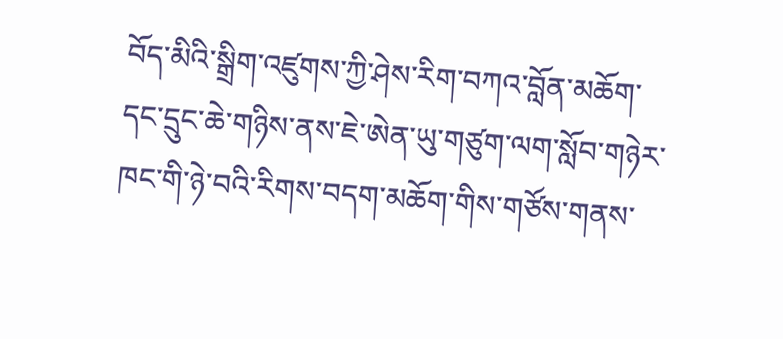བོད་མིའི་སྒྲིག་འཛུགས་ཀྱི་ཤེས་རིག་བཀའ་བློན་མཆོག་དང་དྲུང་ཆེ་གཉིས་ནས་ཇེ་ཨེན་ཡུ་གཙུག་ལག་སློབ་གཉེར་ཁང་གི་ཉེ་བའི་རིགས་བདག་མཆོག་གིས་གཙོས་གནས་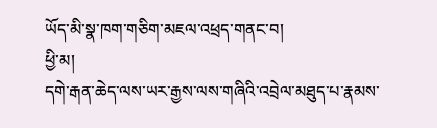ཡོད་མི་སྣ་ཁག་གཅིག་མཇལ་འཕྲད་གནང་བ།
ཕྱི་མ།
དགེ་རྒན་ཆེད་ལས་ཡར་རྒྱས་ལས་གཞིའི་འབྲེལ་མཐུད་པ་རྣམས་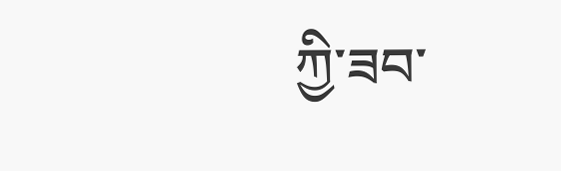ཀྱི་ཟབ་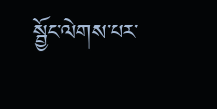སྦྱོང་ལེགས་པར་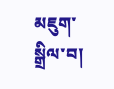མཇུག་སྒྲིལ་བ།